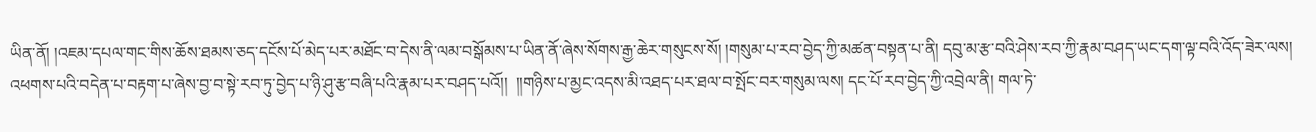ཡིན་ནོ། །འཇམ་དཔལ་གང་གིས་ཆོས་ཐམས་ཅད་དངོས་པོ་མེད་པར་མཐོང་བ་དེས་ནི་ལམ་བསྒོམས་པ་ཡིན་ནོ་ཞེས་སོགས་རྒྱ་ཆེར་གསུངས་སོ། །གསུམ་པ་རབ་བྱེད་ཀྱི་མཚན་བསྟན་པ་ནི། དབུ་མ་རྩ་བའི་ཤེས་རབ་ཀྱི་རྣམ་བཤད་ཡང་དག་ལྟ་བའི་འོད་ཟེར་ལས། འཕགས་པའི་བདེན་པ་བརྟག་པ་ཞེས་བྱ་བ་སྟེ་རབ་ཏུ་བྱེད་པ་ཉི་ཤུ་རྩ་བཞི་པའི་རྣམ་པར་བཤད་པའོ།།  །།གཉིས་པ་མྱང་འདས་མི་འཐད་པར་ཐལ་བ་སྤོང་བར་གསུམ་ལས། དང་པོ་རབ་བྱེད་ཀྱི་འབྲེལ་ནི། གལ་ཏེ་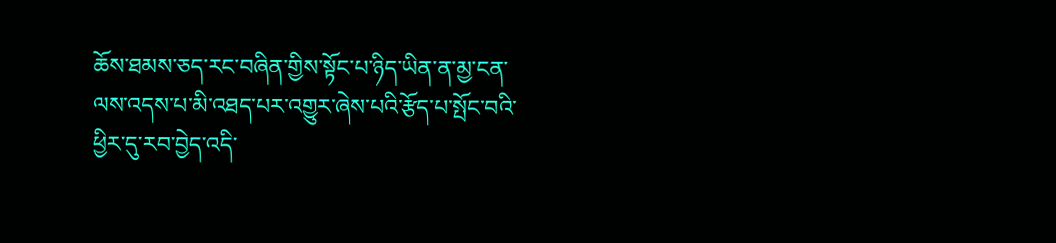ཆོས་ཐམས་ཅད་རང་བཞིན་གྱིས་སྟོང་པ་ཉིད་ཡིན་ན་མྱ་ངན་ལས་འདས་པ་མི་འཐད་པར་འགྱུར་ཞེས་པའི་རྩོད་པ་སྤོང་བའི་ཕྱིར་དུ་རབ་བྱེད་འདི་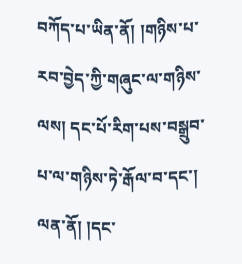བཀོད་པ་ཡིན་ནོ། །གཉིས་པ་རབ་བྱེད་ཀྱི་གཞུང་ལ་གཉིས་ལས། དང་པོ་རིག་པས་བསྒྲུབ་པ་ལ་གཉིས་ཏེ་རྒོལ་བ་དང་། ལན་ནོ། །དང་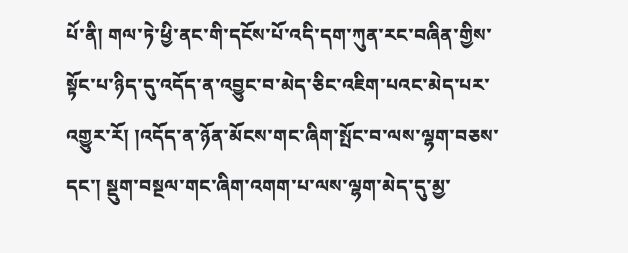པོ་ནི། གལ་ཏེ་ཕྱི་ནང་གི་དངོས་པོ་འདི་དག་ཀུན་རང་བཞིན་གྱིས་སྟོང་པ་ཉིད་དུ་འདོད་ན་འབྱུང་བ་མེད་ཅིང་འཇིག་པའང་མེད་པར་འགྱུར་རོ། །འདོད་ན་ཉོན་མོངས་གང་ཞིག་སྤོང་བ་ལས་ལྷག་བཅས་དང་། སྡུག་བསྔལ་གང་ཞིག་འགག་པ་ལས་ལྷག་མེད་དུ་མྱ་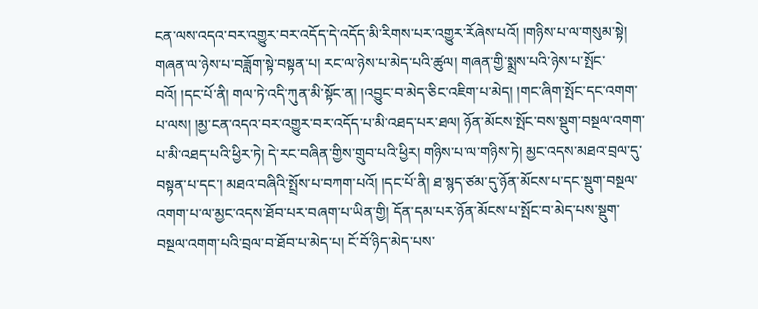ངན་ལས་འདའ་བར་འགྱུར་བར་འདོད་དེ་འདོད་མི་རིགས་པར་འགྱུར་རོཞེས་པའོ། །གཉིས་པ་ལ་གསུམ་སྟེ། གཞན་ལ་ཉེས་པ་བཟློག་སྟེ་བསྟན་པ། རང་ལ་ཉེས་པ་མེད་པའི་ཚུལ། གཞན་གྱི་སྨྲས་པའི་ཉེས་པ་སྤོང་བའོ། །དང་པོ་ནི། གལ་ཏེ་འདི་ཀུན་མི་སྟོང་ན། །འབྱུང་བ་མེད་ཅིང་འཇིག་པ་མེད། །གང་ཞིག་སྤོང་དང་འགག་པ་ལས། །མྱ་ངན་འདའ་བར་འགྱུར་བར་འདོད་པ་མི་འཐད་པར་ཐལ། ཉོན་མོངས་སྤོང་བས་སྡུག་བསྔལ་འགག་པ་མི་འཐད་པའི་ཕྱིར་ཏེ། དེ་རང་བཞིན་གྱིས་གྲུབ་པའི་ཕྱིར། གཉིས་པ་ལ་གཉིས་ཏེ། མྱང་འདས་མཐའ་བྲལ་དུ་བསྟན་པ་དང་། མཐའ་བཞིའི་སྤྲོས་པ་བཀག་པའོ། །དང་པོ་ནི། ཐ་སྙད་ཙམ་དུ་ཉོན་མོངས་པ་དང་སྡུག་བསྔལ་འགག་པ་ལ་མྱང་འདས་ཐོབ་པར་བཞག་པ་ཡིན་གྱི། དོན་དམ་པར་ཉོན་མོངས་པ་སྤོང་བ་མེད་པས་སྡུག་བསྔལ་འགག་པའི་བྲལ་བ་ཐོབ་པ་མེད་པ། ངོ་བོ་ཉིད་མེད་པས་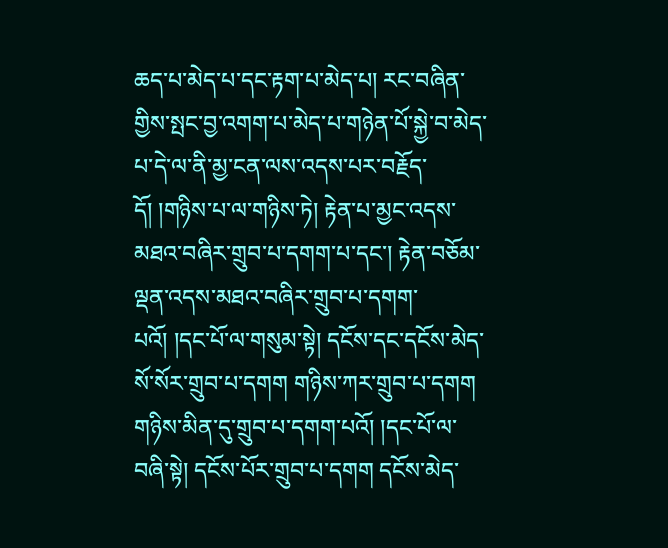ཆད་པ་མེད་པ་དང་རྟག་པ་མེད་པ། རང་བཞིན་གྱིས་སྤང་བྱ་འགག་པ་མེད་པ་གཉེན་པོ་སྐྱེ་བ་མེད་པ་དེ་ལ་ནི་མྱ་ངན་ལས་འདས་པར་བརྗོད་དོ། །གཉིས་པ་ལ་གཉིས་ཏེ། རྟེན་པ་མྱང་འདས་མཐའ་བཞིར་གྲུབ་པ་དགག་པ་དང་། རྟེན་བཅོམ་ལྡན་འདས་མཐའ་བཞིར་གྲུབ་པ་དགག་པའོ། །དང་པོ་ལ་གསུམ་སྟེ། དངོས་དང་དངོས་མེད་སོ་སོར་གྲུབ་པ་དགག གཉིས་ཀར་གྲུབ་པ་དགག གཉིས་མིན་དུ་གྲུབ་པ་དགག་པའོ། །དང་པོ་ལ་བཞི་སྟེ། དངོས་པོར་གྲུབ་པ་དགག དངོས་མེད་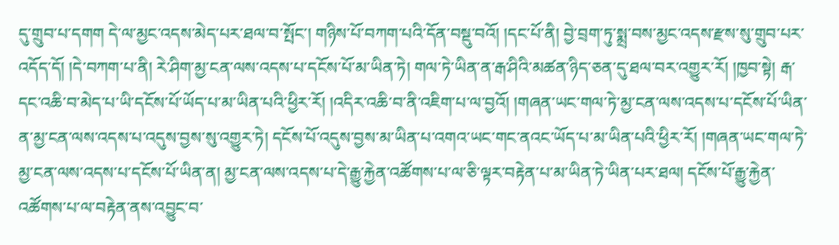དུ་གྲུབ་པ་དགག དེ་ལ་མྱང་འདས་མེད་པར་ཐལ་བ་སྤོང་། གཉིས་པོ་བཀག་པའི་དོན་བསྡུ་བའོ། །དང་པོ་ནི། བྱེ་བྲག་ཏུ་སྨྲ་བས་མྱང་འདས་རྫས་སུ་གྲུབ་པར་འདོད་དོ། །དེ་བཀག་པ་ནི། རེ་ཤིག་མྱ་ངན་ལས་འདས་པ་དངོས་པོ་མ་ཡིན་ཏེ། གལ་ཏེ་ཡིན་ན་རྒ་ཤིའི་མཚན་ཉིད་ཅན་དུ་ཐལ་བར་འགྱུར་རོ། །ཁྱབ་སྟེ། རྒ་དང་འཆི་བ་མེད་པ་ཡི་དངོས་པོ་ཡོད་པ་མ་ཡིན་པའི་ཕྱིར་རོ། །འདིར་འཆི་བ་ནི་འཇིག་པ་ལ་བྱའོ། །གཞན་ཡང་གལ་ཏེ་མྱ་ངན་ལས་འདས་པ་དངོས་པོ་ཡིན་ན་མྱ་ངན་ལས་འདས་པ་འདུས་བྱས་སུ་འགྱུར་ཏེ། དངོས་པོ་འདུས་བྱས་མ་ཡིན་པ་འགའ་ཡང་གང་ནའང་ཡོད་པ་མ་ཡིན་པའི་ཕྱིར་རོ། །གཞན་ཡང་གལ་ཏེ་མྱ་ངན་ལས་འདས་པ་དངོས་པོ་ཡིན་ན། མྱ་ངན་ལས་འདས་པ་དེ་རྒྱུ་རྐྱེན་འཚོགས་པ་ལ་ཅི་ལྟར་བརྟེན་པ་མ་ཡིན་ཏེ་ཡིན་པར་ཐལ། དངོས་པོ་རྒྱུ་རྐྱེན་འཚོགས་པ་ལ་བརྟེན་ནས་འབྱུང་བ་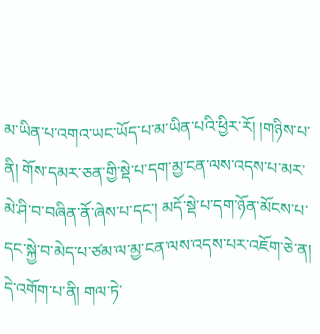མ་ཡིན་པ་འགའ་ཡང་ཡོད་པ་མ་ཡིན་པའི་ཕྱིར་རོ། །གཉིས་པ་ནི། གོས་དམར་ཅན་གྱི་སྡེ་པ་དག་མྱ་ངན་ལས་འདས་པ་མར་མེ་ཤི་བ་བཞིན་ནོ་ཞེས་པ་དང་། མདོ་སྡེ་པ་དག་ཉོན་མོངས་པ་དང་སྐྱེ་བ་མེད་པ་ཙམ་ལ་མྱ་ངན་ལས་འདས་པར་འཇོག་ཅེ་ན། དེ་འགོག་པ་ནི། གལ་ཏེ་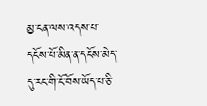མྱ་ངན་ལས་འདས་པ་དངོས་པོ་མིན་ན་དངོས་མེད་དུ་རང་གི་ངོ་བོས་ཡོད་པ་ཅི་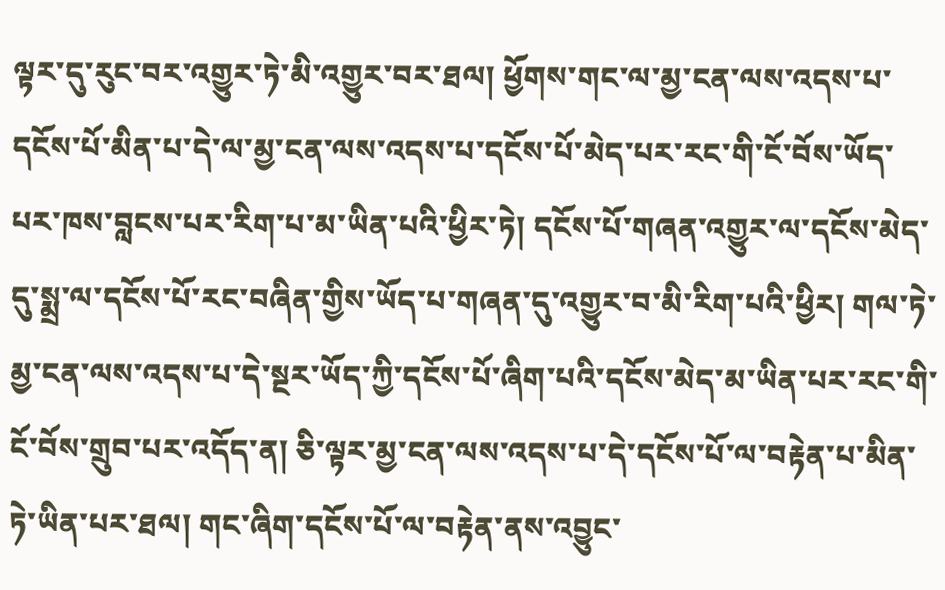ལྟར་དུ་རུང་བར་འགྱུར་ཏེ་མི་འགྱུར་བར་ཐལ། ཕྱོགས་གང་ལ་མྱ་ངན་ལས་འདས་པ་དངོས་པོ་མིན་པ་དེ་ལ་མྱ་ངན་ལས་འདས་པ་དངོས་པོ་མེད་པར་རང་གི་ངོ་བོས་ཡོད་པར་ཁས་བླངས་པར་རིག་པ་མ་ཡིན་པའི་ཕྱིར་ཏེ། དངོས་པོ་གཞན་འགྱུར་ལ་དངོས་མེད་དུ་སྨྲ་ལ་དངོས་པོ་རང་བཞིན་གྱིས་ཡོད་པ་གཞན་དུ་འགྱུར་བ་མི་རིག་པའི་ཕྱིར། གལ་ཏེ་མྱ་ངན་ལས་འདས་པ་དེ་སྔར་ཡོད་ཀྱི་དངོས་པོ་ཞིག་པའི་དངོས་མེད་མ་ཡིན་པར་རང་གི་ངོ་བོས་གྲུབ་པར་འདོད་ན། ཅི་ལྟར་མྱ་ངན་ལས་འདས་པ་དེ་དངོས་པོ་ལ་བརྟེན་པ་མིན་ཏེ་ཡིན་པར་ཐལ། གང་ཞིག་དངོས་པོ་ལ་བརྟེན་ནས་འབྱུང་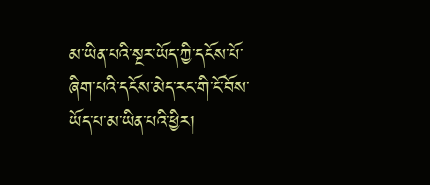མ་ཡིན་པའི་སྔར་ཡོད་ཀྱི་དངོས་པོ་ཞིག་པའི་དངོས་མེད་རང་གི་ངོ་བོས་ཡོད་པ་མ་ཡིན་པའི་ཕྱིར།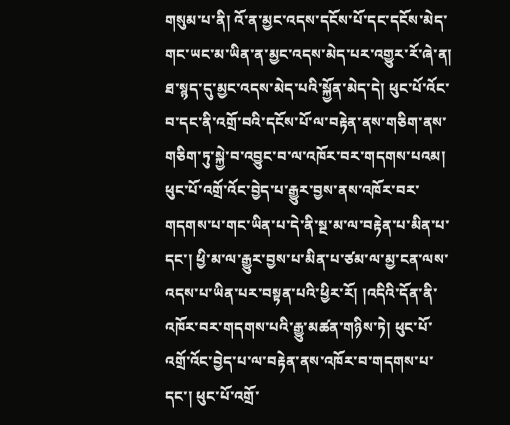གསུམ་པ་ནི། འོ་ན་མྱང་འདས་དངོས་པོ་དང་དངོས་མེད་གང་ཡང་མ་ཡིན་ན་མྱང་འདས་མེད་པར་འགྱུར་རོ་ཞེ་ན། ཐ་སྙད་དུ་མྱང་འདས་མེད་པའི་སྐྱོན་མེད་དེ། ཕུང་པོ་འོང་བ་དང་ནི་འགྲོ་བའི་དངོས་པོ་ལ་བརྟེན་ནས་གཅིག་ནས་གཅིག་ཏུ་སྐྱེ་བ་འབྱུང་བ་ལ་འཁོར་བར་གདགས་པའམ། ཕུང་པོ་འགྲོ་འོང་བྱེད་པ་རྒྱུར་བྱས་ནས་འཁོར་བར་གདགས་པ་གང་ཡིན་པ་དེ་ནི་སྔ་མ་ལ་བརྟེན་པ་མིན་པ་དང་། ཕྱི་མ་ལ་རྒྱུར་བྱས་པ་མིན་པ་ཙམ་ལ་མྱ་ངན་ལས་འདས་པ་ཡིན་པར་བསྟན་པའི་ཕྱིར་རོ། །འདིའི་དོན་ནི་འཁོར་བར་གདགས་པའི་རྒྱུ་མཚན་གཉིས་ཏེ། ཕུང་པོ་འགྲོ་འོང་བྱེད་པ་ལ་བརྟེན་ནས་འཁོར་བ་གདགས་པ་དང་། ཕུང་པོ་འགྲོ་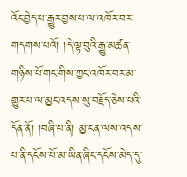འོང་བྱེད་པ་རྒྱུར་བྱས་པ་ལ་འཁོར་བར་གདགས་པའོ། །དེ་ལྟ་བུའི་རྒྱུ་མཚན་གཉིས་པོ་གང་གིས་ཀྱང་འཁོར་བར་མ་གྱུར་པ་ལ་མྱང་འདས་སུ་བརྗོད་ཅེས་པའི་དོན་ནོ། །བཞི་པ་ནི། མྱ་ངན་ལས་འདས་པ་ནི་དངོས་པོ་མ་ཡིན་ཞིང་དངོས་མེད་དུ་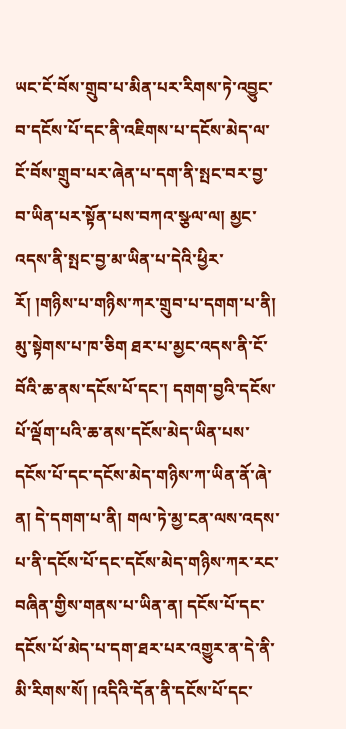ཡང་ངོ་བོས་གྲུབ་པ་མིན་པར་རིགས་ཏེ་འབྱུང་བ་དངོས་པོ་དང་ནི་འཇིགས་པ་དངོས་མེད་ལ་ངོ་བོས་གྲུབ་པར་ཞེན་པ་དག་ནི་སྤང་བར་བྱ་བ་ཡིན་པར་སྟོན་པས་བཀའ་སྩལ་ལ། མྱང་འདས་ནི་སྤང་བྱ་མ་ཡིན་པ་དེའི་ཕྱིར་རོ། །གཉིས་པ་གཉིས་ཀར་གྲུབ་པ་དགག་པ་ནི། མུ་སྟེགས་པ་ཁ་ཅིག ཐར་པ་མྱང་འདས་ནི་ངོ་བོའི་ཆ་ནས་དངོས་པོ་དང་། དགག་བྱའི་དངོས་པོ་ལྡོག་པའི་ཆ་ནས་དངོས་མེད་ཡིན་པས་དངོས་པོ་དང་དངོས་མེད་གཉིས་ཀ་ཡིན་ནོ་ཞེ་ན། དེ་དགག་པ་ནི། གལ་ཏེ་མྱ་ངན་ལས་འདས་པ་ནི་དངོས་པོ་དང་དངོས་མེད་གཉིས་ཀར་རང་བཞིན་གྱིས་གནས་པ་ཡིན་ན། དངོས་པོ་དང་དངོས་པོ་མེད་པ་དག་ཐར་པར་འགྱུར་ན་དེ་ནི་མི་རིགས་སོ། །འདིའི་དོན་ནི་དངོས་པོ་དང་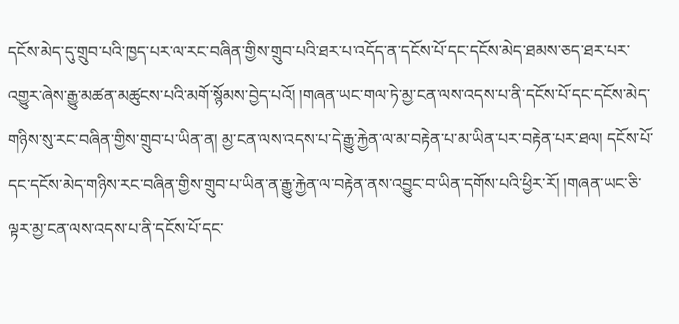དངོས་མེད་དུ་གྲུབ་པའི་ཁྱད་པར་ལ་རང་བཞིན་གྱིས་གྲུབ་པའི་ཐར་པ་འདོད་ན་དངོས་པོ་དང་དངོས་མེད་ཐམས་ཅད་ཐར་པར་འགྱུར་ཞེས་རྒྱུ་མཚན་མཚུངས་པའི་མགོ་སྙོམས་བྱེད་པའོ། །གཞན་ཡང་གལ་ཏེ་མྱ་ངན་ལས་འདས་པ་ནི་དངོས་པོ་དང་དངོས་མེད་གཉིས་སུ་རང་བཞིན་གྱིས་གྲུབ་པ་ཡིན་ན། མྱ་ངན་ལས་འདས་པ་དེ་རྒྱུ་རྐྱེན་ལ་མ་བརྟེན་པ་མ་ཡིན་པར་བརྟེན་པར་ཐལ། དངོས་པོ་དང་དངོས་མེད་གཉིས་རང་བཞིན་གྱིས་གྲུབ་པ་ཡིན་ན་རྒྱུ་རྐྱེན་ལ་བརྟེན་ནས་འབྱུང་བ་ཡིན་དགོས་པའི་ཕྱིར་རོ། །གཞན་ཡང་ཅི་ལྟར་མྱ་ངན་ལས་འདས་པ་ནི་དངོས་པོ་དང་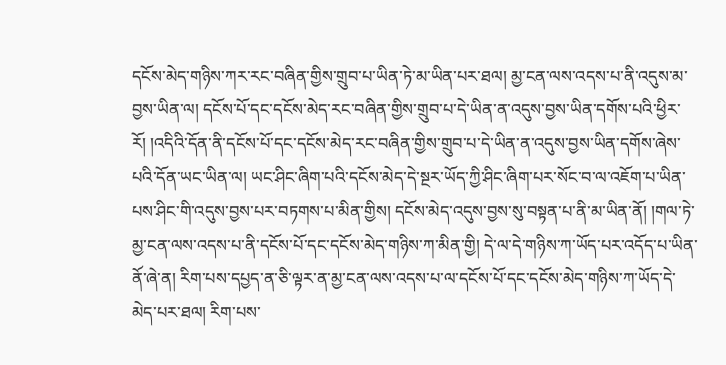དངོས་མེད་གཉིས་ཀར་རང་བཞིན་གྱིས་གྲུབ་པ་ཡིན་ཏེ་མ་ཡིན་པར་ཐལ། མྱ་ངན་ལས་འདས་པ་ནི་འདུས་མ་བྱས་ཡིན་ལ། དངོས་པོ་དང་དངོས་མེད་རང་བཞིན་གྱིས་གྲུབ་པ་དེ་ཡིན་ན་འདུས་བྱས་ཡིན་དགོས་པའི་ཕྱིར་རོ། །འདིའི་དོན་ནི་དངོས་པོ་དང་དངོས་མེད་རང་བཞིན་གྱིས་གྲུབ་པ་དེ་ཡིན་ན་འདུས་བྱས་ཡིན་དགོས་ཞེས་པའི་དོན་ཡང་ཡིན་ལ། ཡང་ཤིང་ཞིག་པའི་དངོས་མེད་དེ་སྔར་ཡོད་ཀྱི་ཤིང་ཞིག་པར་སོང་བ་ལ་འཇོག་པ་ཡིན་པས་ཤིང་གི་འདུས་བྱས་པར་བཏགས་པ་མིན་གྱིས། དངོས་མེད་འདུས་བྱས་སུ་བསྟན་པ་ནི་མ་ཡིན་ནོ། །གལ་ཏེ་མྱ་ངན་ལས་འདས་པ་ནི་དངོས་པོ་དང་དངོས་མེད་གཉིས་ཀ་མིན་གྱི། དེ་ལ་དེ་གཉིས་ཀ་ཡོད་པར་འདོད་པ་ཡིན་ནོ་ཞེ་ན། རིག་པས་དཔྱད་ན་ཅི་ལྟར་ན་མྱ་ངན་ལས་འདས་པ་ལ་དངོས་པོ་དང་དངོས་མེད་གཉིས་ཀ་ཡོད་དེ་མེད་པར་ཐལ། རིག་པས་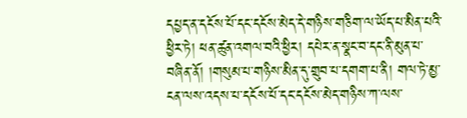དཔྱད་ན་དངོས་པོ་དང་དངོས་མེད་དེ་གཉིས་གཅིག་ལ་ཡོད་པ་མིན་པའི་ཕྱིར་ཏེ། ཕན་ཚུན་འགལ་བའི་ཕྱིར། དཔེར་ན་སྣང་བ་དང་ནི་མུན་པ་བཞིན་ནོ། །གསུམ་པ་གཉིས་མིན་དུ་གྲུབ་པ་དགག་པ་ནི། གལ་ཏེ་མྱ་ངན་ལས་འདས་པ་དངོས་པོ་དང་དངོས་མེད་གཉིས་ཀ་ལས་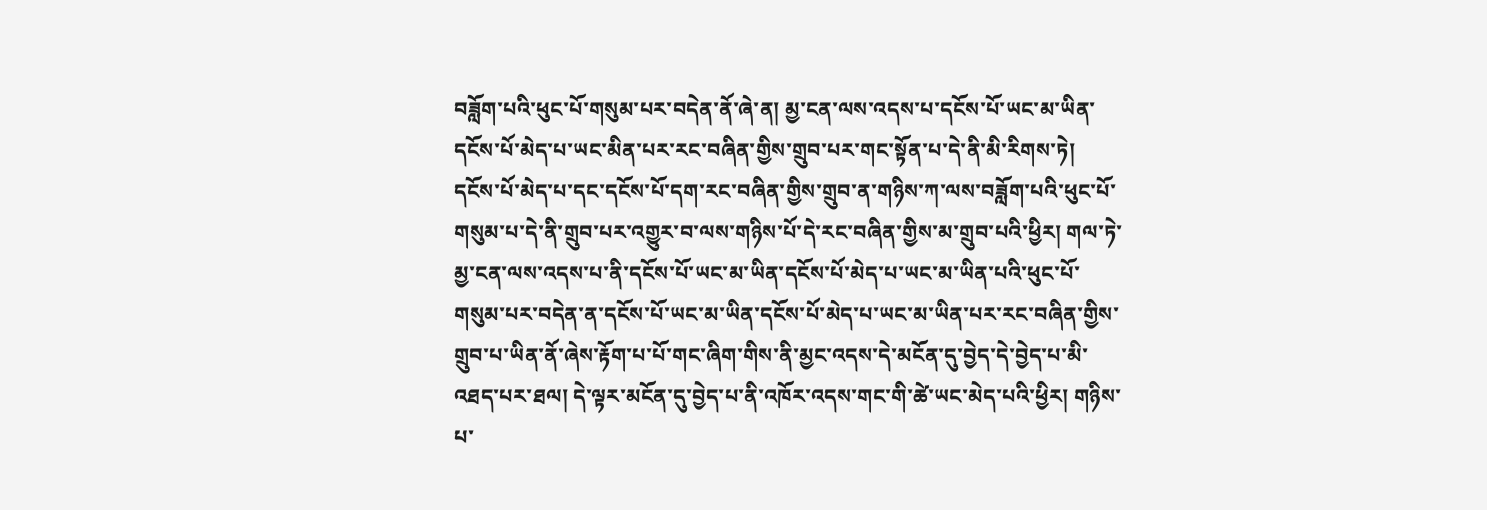བཟློག་པའི་ཕུང་པོ་གསུམ་པར་བདེན་ནོ་ཞེ་ན། མྱ་ངན་ལས་འདས་པ་དངོས་པོ་ཡང་མ་ཡིན་དངོས་པོ་མེད་པ་ཡང་མིན་པར་རང་བཞིན་གྱིས་གྲུབ་པར་གང་སྟོན་པ་དེ་ནི་མི་རིགས་ཏེ། དངོས་པོ་མེད་པ་དང་དངོས་པོ་དག་རང་བཞིན་གྱིས་གྲུབ་ན་གཉིས་ཀ་ལས་བཟློག་པའི་ཕུང་པོ་གསུམ་པ་དེ་ནི་གྲུབ་པར་འགྱུར་བ་ལས་གཉིས་པོ་དེ་རང་བཞིན་གྱིས་མ་གྲུབ་པའི་ཕྱིར། གལ་ཏེ་མྱ་ངན་ལས་འདས་པ་ནི་དངོས་པོ་ཡང་མ་ཡིན་དངོས་པོ་མེད་པ་ཡང་མ་ཡིན་པའི་ཕུང་པོ་གསུམ་པར་བདེན་ན་དངོས་པོ་ཡང་མ་ཡིན་དངོས་པོ་མེད་པ་ཡང་མ་ཡིན་པར་རང་བཞིན་གྱིས་གྲུབ་པ་ཡིན་ནོ་ཞེས་རྟོག་པ་པོ་གང་ཞིག་གིས་ནི་མྱང་འདས་དེ་མངོན་དུ་བྱེད་དེ་བྱེད་པ་མི་འཐད་པར་ཐལ། དེ་ལྟར་མངོན་དུ་བྱེད་པ་ནི་འཁོར་འདས་གང་གི་ཚེ་ཡང་མེད་པའི་ཕྱིར། གཉིས་པ་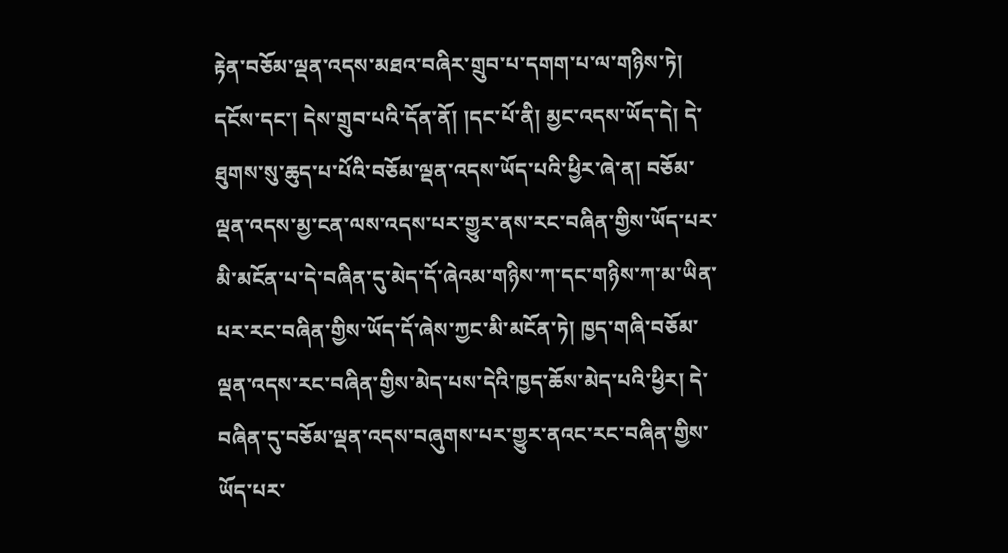རྟེན་བཅོམ་ལྡན་འདས་མཐའ་བཞིར་གྲུབ་པ་དགག་པ་ལ་གཉིས་ཏེ། དངོས་དང་། དེས་གྲུབ་པའི་དོན་ནོ། །དང་པོ་ནི། མྱང་འདས་ཡོད་དེ། དེ་ཐུགས་སུ་ཆུད་པ་པོའི་བཅོམ་ལྡན་འདས་ཡོད་པའི་ཕྱིར་ཞེ་ན། བཅོམ་ལྡན་འདས་མྱ་ངན་ལས་འདས་པར་གྱུར་ནས་རང་བཞིན་གྱིས་ཡོད་པར་མི་མངོན་པ་དེ་བཞིན་དུ་མེད་དོ་ཞེའམ་གཉིས་ཀ་དང་གཉིས་ཀ་མ་ཡིན་པར་རང་བཞིན་གྱིས་ཡོད་དོ་ཞེས་ཀྱང་མི་མངོན་ཏེ། ཁྱད་གཞི་བཅོམ་ལྡན་འདས་རང་བཞིན་གྱིས་མེད་པས་དེའི་ཁྱད་ཆོས་མེད་པའི་ཕྱིར། དེ་བཞིན་དུ་བཅོམ་ལྡན་འདས་བཞུགས་པར་གྱུར་ནའང་རང་བཞིན་གྱིས་ཡོད་པར་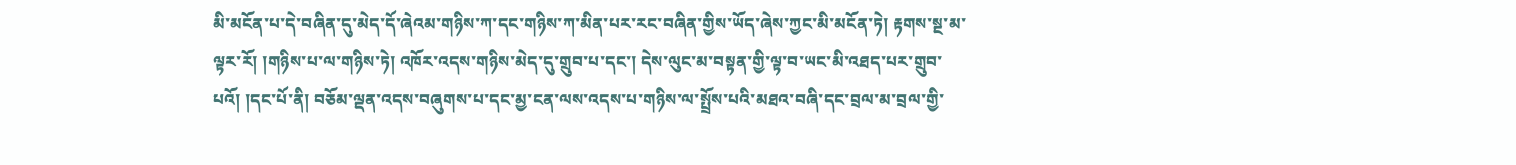མི་མངོན་པ་དེ་བཞིན་དུ་མེད་དོ་ཞེའམ་གཉིས་ཀ་དང་གཉིས་ཀ་མིན་པར་རང་བཞིན་གྱིས་ཡོད་ཞེས་ཀྱང་མི་མངོན་ཏེ། རྟགས་སྔ་མ་ལྟར་རོ། །གཉིས་པ་ལ་གཉིས་ཏེ། འཁོར་འདས་གཉིས་མེད་དུ་གྲུབ་པ་དང་། དེས་ལུང་མ་བསྟན་གྱི་ལྟ་བ་ཡང་མི་འཐད་པར་གྲུབ་པའོ། །དང་པོ་ནི། བཅོམ་ལྡན་འདས་བཞུགས་པ་དང་མྱ་ངན་ལས་འདས་པ་གཉིས་ལ་སྤྲོས་པའི་མཐའ་བཞི་དང་བྲལ་མ་བྲལ་གྱི་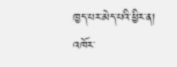ཁྱད་པར་མེད་པའི་ཕྱིར་ན། འཁོར་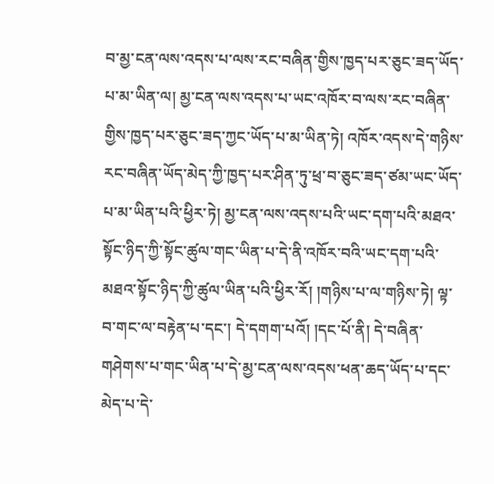བ་མྱ་ངན་ལས་འདས་པ་ལས་རང་བཞིན་གྱིས་ཁྱད་པར་ཅུང་ཟད་ཡོད་པ་མ་ཡིན་ལ། མྱ་ངན་ལས་འདས་པ་ཡང་འཁོར་བ་ལས་རང་བཞིན་གྱིས་ཁྱད་པར་ཅུང་ཟད་ཀྱང་ཡོད་པ་མ་ཡིན་ཏེ། འཁོར་འདས་དེ་གཉིས་རང་བཞིན་ཡོད་མེད་ཀྱི་ཁྱད་པར་ཤིན་ཏུ་ཕྲ་བ་ཅུང་ཟད་ཙམ་ཡང་ཡོད་པ་མ་ཡིན་པའི་ཕྱིར་ཏེ། མྱ་ངན་ལས་འདས་པའི་ཡང་དག་པའི་མཐའ་སྟོང་ཉིད་ཀྱི་སྟོང་ཚུལ་གང་ཡིན་པ་དེ་ནི་འཁོར་བའི་ཡང་དག་པའི་མཐའ་སྟོང་ཉིད་ཀྱི་ཚུལ་ཡིན་པའི་ཕྱིར་རོ། །གཉིས་པ་ལ་གཉིས་ཏེ། ལྟ་བ་གང་ལ་བརྟེན་པ་དང་། དེ་དགག་པའོ། །དང་པོ་ནི། དེ་བཞིན་གཤེགས་པ་གང་ཡིན་པ་དེ་མྱ་ངན་ལས་འདས་ཕན་ཆད་ཡོད་པ་དང་མེད་པ་དེ་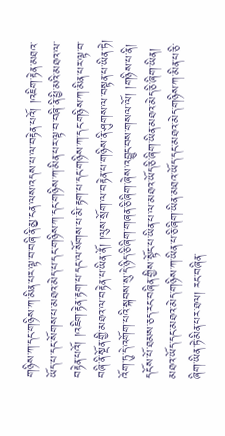གཉིས་ཀ་དང་གཉིས་ཀ་མིན་པར་ལྟ་བ་བཞི་ནི་མྱ་ངན་ལས་འདས་པ་ལ་བརྟེན་པའོ། །འཇིག་རྟེན་མཐའ་ཡོད་པ་དང་སོགས་པ་མཐའ་མེད་པ་དང་གཉིས་ཀ་དང་གཉིས་ཀ་མིན་པར་ལྟ་བ་བཞི་ནི་ཕྱི་མའི་མཐའ་ལ་བརྟེན་པའོ། །འཇིག་རྟེན་རྟག་པ་དང་ལ་སོགས་པ་མི་རྟག་པ་དང་གཉིས་ཀ་དང་གཉིས་ཀ་མིན་པར་ལྟ་བ་བཞི་ནི་སྔོན་གྱི་མཐའ་ལ་བརྟེན་པ་ཡིན་ནོ། །ལུས་སྲོག་ལ་བརྟེན་པ་གཉིས་ནི་ཤུགས་ལ་བསྟན་པ་ཡིན་ཏེ། འོག་ཏུ་དེ་འགོག་པའི་སྐབས་སུ་དེ་ཉིད་ཅི་ཞིག་གཞན་ཅི་ཞིག་ཞེས་འབྱུང་བས་གསལ་ལོ། །གཉིས་པ་ནི། དངོས་པོ་ཐམས་ཅད་རང་བཞིན་གྱིས་སྟོང་པ་ཡིན་པ་ལ་མཐའ་ཡོད་ཅི་ཞིག་ཡིན་མཐའ་མེད་ཅི་ཞིག་ཡིན། མཐའ་ཡོད་དང་མཐའ་མེད་གཉིས་ཀ་ཡིན་པ་ཅི་ཞིག་ཡིན་མཐའ་ཡོད་དང་མཐའ་མེད་གཉིས་ཀ་མིན་པ་ཅི་ཞིག་ཡིན་ཏེ་མིན་པར་ཐལ། རང་བཞིན་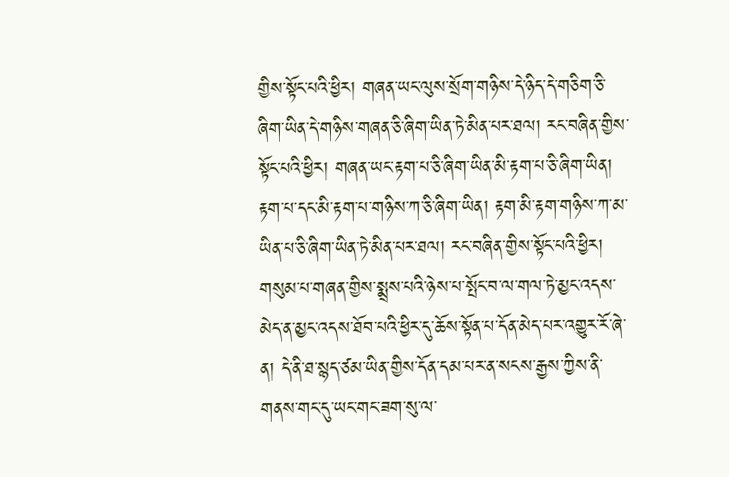གྱིས་སྟོང་པའི་ཕྱིར། གཞན་ཡང་ལུས་སྲོག་གཉིས་དེ་ཉིད་དེ་གཅིག་ཅི་ཞིག་ཡིན་དེ་གཉིས་གཞན་ཅི་ཞིག་ཡིན་ཏེ་མིན་པར་ཐལ། རང་བཞིན་གྱིས་སྟོང་པའི་ཕྱིར། གཞན་ཡང་རྟག་པ་ཅི་ཞིག་ཡིན་མི་རྟག་པ་ཅི་ཞིག་ཡིན། རྟག་པ་དང་མི་རྟག་པ་གཉིས་ཀ་ཅི་ཞིག་ཡིན། རྟག་མི་རྟག་གཉིས་ཀ་མ་ཡིན་པ་ཅི་ཞིག་ཡིན་ཏེ་མིན་པར་ཐལ། རང་བཞིན་གྱིས་སྟོང་པའི་ཕྱིར། གསུམ་པ་གཞན་གྱིས་སྨྲས་པའི་ཉེས་པ་སྤོང་བ་ལ་གལ་ཏེ་མྱང་འདས་མེད་ན་མྱང་འདས་ཐོབ་པའི་ཕྱིར་དུ་ཆོས་སྟོན་པ་དོན་མེད་པར་འགྱུར་རོ་ཞེ་ན། དེ་ནི་ཐ་སྙད་ཙམ་ཡིན་གྱིས་དོན་དམ་པར་ན་སངས་རྒྱས་ཀྱིས་ནི་གནས་གང་དུ་ཡང་གང་ཟག་སུ་ལ་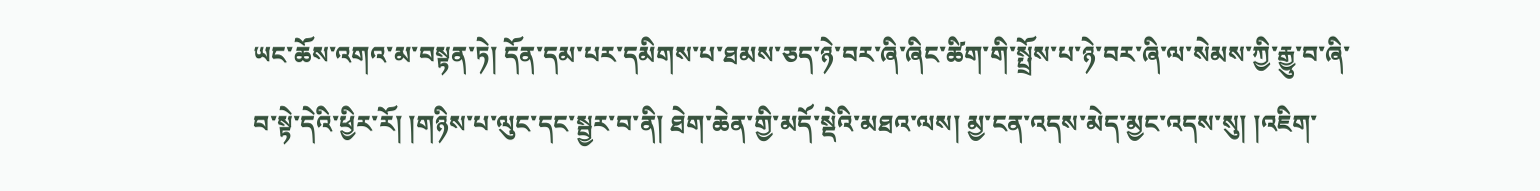ཡང་ཆོས་འགའ་མ་བསྟན་ཏེ། དོན་དམ་པར་དམིགས་པ་ཐམས་ཅད་ཉེ་བར་ཞི་ཞིང་ཚིག་གི་སྤྲོས་པ་ཉེ་བར་ཞི་ལ་སེམས་ཀྱི་རྒྱུ་བ་ཞི་བ་སྟེ་དེའི་ཕྱིར་རོ། །གཉིས་པ་ལུང་དང་སྦྱར་བ་ནི། ཐེག་ཆེན་གྱི་མདོ་སྡེའི་མཐའ་ལས། མྱ་ངན་འདས་མེད་མྱང་འདས་སུ། །འཇིག་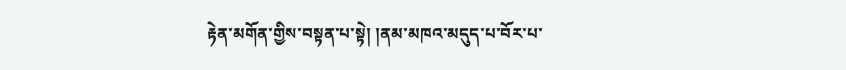རྟེན་མགོན་གྱིས་བསྟན་པ་སྟེ། །ནམ་མཁའ་མདུད་པ་བོར་པ་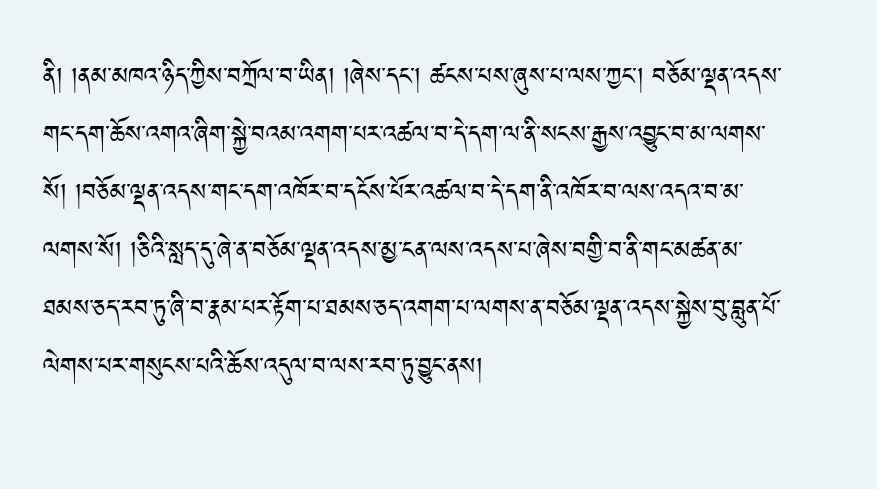ནི། །ནམ་མཁའ་ཉིད་ཀྱིས་བཀྲོལ་བ་ཡིན། །ཞེས་དང་། ཚངས་པས་ཞུས་པ་ལས་ཀྱང་། བཅོམ་ལྡན་འདས་གང་དག་ཆོས་འགའ་ཞིག་སྐྱེ་བའམ་འགག་པར་འཚལ་བ་དེ་དག་ལ་ནི་སངས་རྒྱས་འབྱུང་བ་མ་ལགས་སོ། །བཅོམ་ལྡན་འདས་གང་དག་འཁོར་བ་དངོས་པོར་འཚལ་བ་དེ་དག་ནི་འཁོར་བ་ལས་འདའ་བ་མ་ལགས་སོ། །ཅིའི་སླད་དུ་ཞེ་ན་བཅོམ་ལྡན་འདས་མྱ་ངན་ལས་འདས་པ་ཞེས་བགྱི་བ་ནི་གང་མཚན་མ་ཐམས་ཅད་རབ་ཏུ་ཞི་བ་རྣམ་པར་རྟོག་པ་ཐམས་ཅད་འགག་པ་ལགས་ན་བཅོམ་ལྡན་འདས་སྐྱེས་བུ་བླུན་པོ་ལེགས་པར་གསུངས་པའི་ཆོས་འདུལ་བ་ལས་རབ་ཏུ་བྱུང་ནས།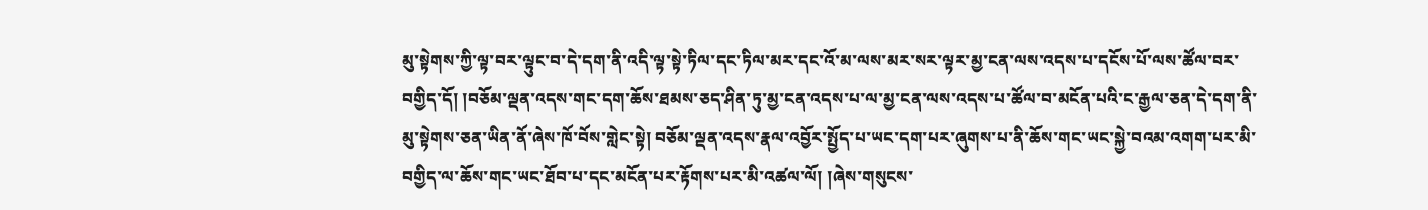མུ་སྟེགས་ཀྱི་ལྟ་བར་ལྟུང་བ་དེ་དག་ནི་འདི་ལྟ་སྟེ་ཏིལ་དང་ཏིལ་མར་དང་འོ་མ་ལས་མར་སར་ལྟར་མྱ་ངན་ལས་འདས་པ་དངོས་པོ་ལས་ཚོལ་བར་བགྱིད་དོ། །བཅོམ་ལྡན་འདས་གང་དག་ཆོས་ཐམས་ཅད་ཤིན་ཏུ་མྱ་ངན་འདས་པ་ལ་མྱ་ངན་ལས་འདས་པ་ཚོལ་བ་མངོན་པའི་ང་རྒྱལ་ཅན་དེ་དག་ནི་མུ་སྟེགས་ཅན་ཡིན་ནོ་ཞེས་ཁོ་བོས་གླེང་སྟེ། བཅོམ་ལྡན་འདས་རྣལ་འབྱོར་སྤྱོད་པ་ཡང་དག་པར་ཞུགས་པ་ནི་ཆོས་གང་ཡང་སྐྱེ་བའམ་འགག་པར་མི་བགྱིད་ལ་ཆོས་གང་ཡང་ཐོབ་པ་དང་མངོན་པར་རྟོགས་པར་མི་འཚལ་ལོ། །ཞེས་གསུངས་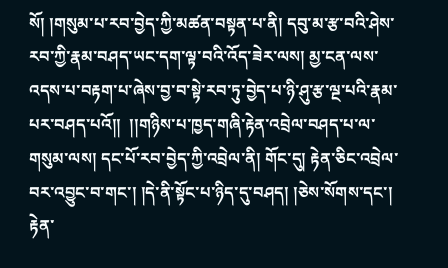སོ། །གསུམ་པ་རབ་བྱེད་ཀྱི་མཚན་བསྟན་པ་ནི། དབུ་མ་རྩ་བའི་ཤེས་རབ་ཀྱི་རྣམ་བཤད་ཡང་དག་ལྟ་བའི་འོད་ཟེར་ལས། མྱ་ངན་ལས་འདས་པ་བརྟག་པ་ཞེས་བྱ་བ་སྟེ་རབ་ཏུ་བྱེད་པ་ཉི་ཤུ་རྩ་ལྔ་པའི་རྣམ་པར་བཤད་པའོ།།  །།གཉིས་པ་ཁྱད་གཞི་རྟེན་འབྲེལ་བཤད་པ་ལ་གསུམ་ལས། དང་པོ་རབ་བྱེད་ཀྱི་འབྲེལ་ནི། གོང་དུ། རྟེན་ཅིང་འབྲེལ་བར་འབྱུང་བ་གང་། །དེ་ནི་སྟོང་པ་ཉིད་དུ་བཤད། །ཅེས་སོགས་དང་། རྟེན་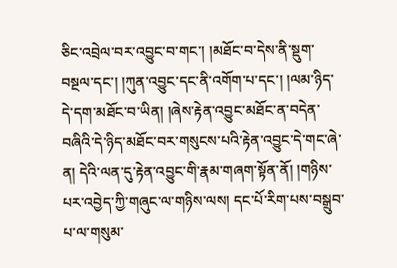ཅིང་འབྲེལ་བར་འབྱུང་བ་གང་། །མཐོང་བ་དེས་ནི་སྡུག་བསྔལ་དང་། །ཀུན་འབྱུང་དང་ནི་འགོག་པ་དང་། །ལམ་ཉིད་དེ་དག་མཐོང་བ་ཡིན། །ཞེས་རྟེན་འབྱུང་མཐོང་ན་བདེན་བཞིའི་དེ་ཉིད་མཐོང་བར་གསུངས་པའི་རྟེན་འབྱུང་དེ་གང་ཞེ་ན། དེའི་ལན་དུ་རྟེན་འབྱུང་གི་རྣམ་གཞག་སྟོན་ནོ། །གཉིས་པར་འབྱེད་ཀྱི་གཞུང་ལ་གཉིས་ལས། དང་པོ་རིག་པས་བསྒྲུབ་པ་ལ་གསུམ་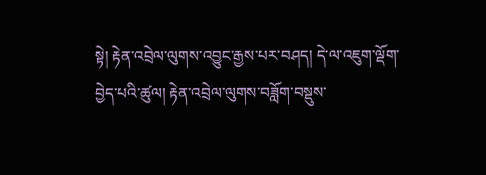སྟེ། རྟེན་འབྲེལ་ལུགས་འབྱུང་རྒྱས་པར་བཤད། དེ་ལ་འཇུག་ལྡོག་བྱེད་པའི་ཚུལ། རྟེན་འབྲེལ་ལུགས་བཟློག་བསྡུས་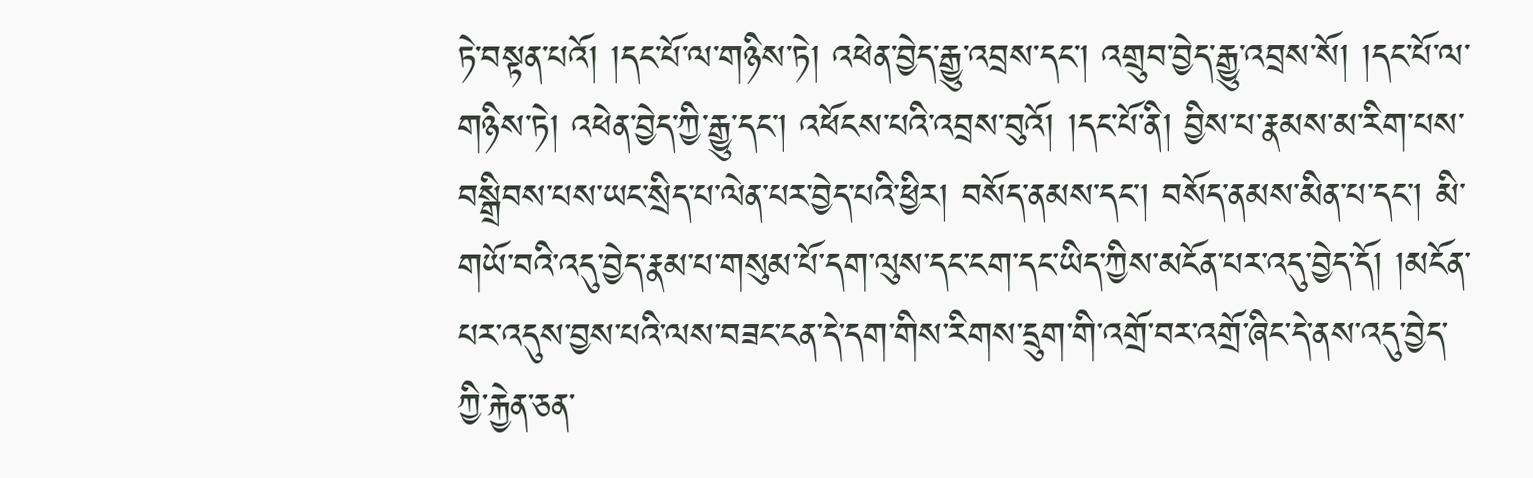ཏེ་བསྟན་པའོ། །དང་པོ་ལ་གཉིས་ཏེ། འཕེན་བྱེད་རྒྱུ་འབྲས་དང་། འགྲུབ་བྱེད་རྒྱུ་འབྲས་སོ། །དང་པོ་ལ་གཉིས་ཏེ། འཕེན་བྱེད་ཀྱི་རྒྱུ་དང་། འཕོངས་པའི་འབྲས་བུའོ། །དང་པོ་ནི། བྱིས་པ་རྣམས་མ་རིག་པས་བསྒྲིབས་པས་ཡང་སྲིད་པ་ལེན་པར་བྱེད་པའི་ཕྱིར། བསོད་ནམས་དང་། བསོད་ནམས་མིན་པ་དང་། མི་གཡོ་བའི་འདུ་བྱེད་རྣམ་པ་གསུམ་པོ་དག་ལུས་དང་ངག་དང་ཡིད་ཀྱིས་མངོན་པར་འདུ་བྱེད་དོ། །མངོན་པར་འདུས་བྱས་པའི་ལས་བཟང་ངན་དེ་དག་གིས་རིགས་དྲུག་གི་འགྲོ་བར་འགྲོ་ཞིང་དེ་ནས་འདུ་བྱེད་ཀྱི་རྐྱེན་ཅན་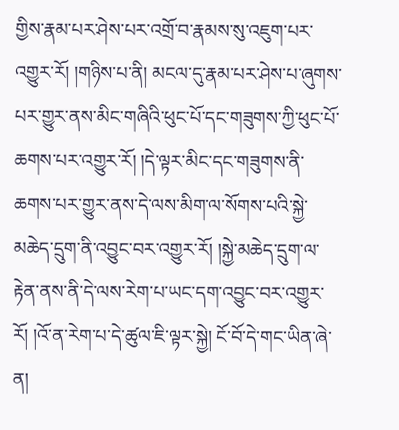གྱིས་རྣམ་པར་ཤེས་པར་འགྲོ་བ་རྣམས་སུ་འཇུག་པར་འགྱུར་རོ། །གཉིས་པ་ནི། མངལ་དུ་རྣམ་པར་ཤེས་པ་ཞུགས་པར་གྱུར་ནས་མིང་གཞིའི་ཕུང་པོ་དང་གཟུགས་ཀྱི་ཕུང་པོ་ཆགས་པར་འགྱུར་རོ། །དེ་ལྟར་མིང་དང་གཟུགས་ནི་ཆགས་པར་གྱུར་ནས་དེ་ལས་མིག་ལ་སོགས་པའི་སྐྱེ་མཆེད་དྲུག་ནི་འབྱུང་བར་འགྱུར་རོ། །སྐྱེ་མཆེད་དྲུག་ལ་རྟེན་ནས་ནི་དེ་ལས་རེག་པ་ཡང་དག་འབྱུང་བར་འགྱུར་རོ། །འོ་ན་རེག་པ་དེ་ཚུལ་ཇི་ལྟར་སྐྱེ། ངོ་བོ་དེ་གང་ཡིན་ཞེ་ན།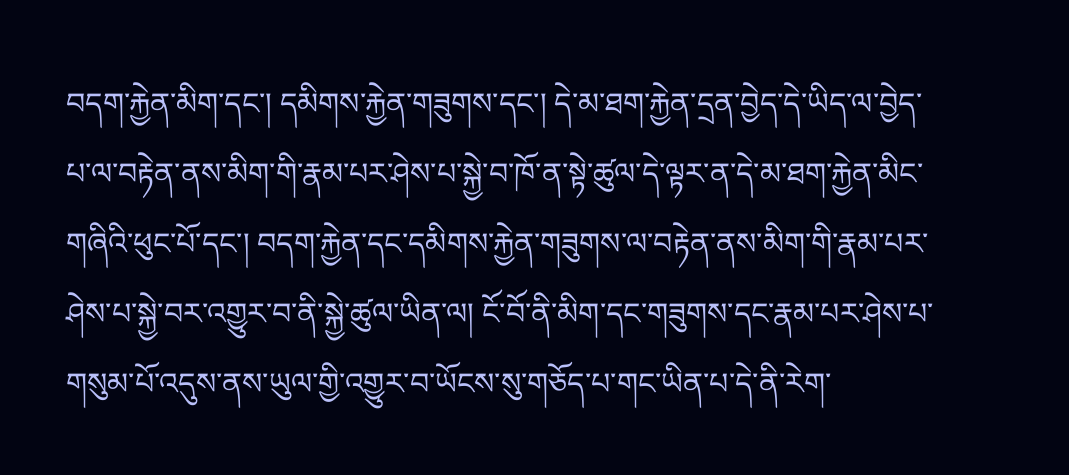བདག་རྐྱེན་མིག་དང་། དམིགས་རྐྱེན་གཟུགས་དང་། དེ་མ་ཐག་རྐྱེན་དྲན་བྱེད་དེ་ཡིད་ལ་བྱེད་པ་ལ་བརྟེན་ནས་མིག་གི་རྣམ་པར་ཤེས་པ་སྐྱེ་བ་ཁོ་ན་སྟེ་ཚུལ་དེ་ལྟར་ན་དེ་མ་ཐག་རྐྱེན་མིང་གཞིའི་ཕུང་པོ་དང་། བདག་རྐྱེན་དང་དམིགས་རྐྱེན་གཟུགས་ལ་བརྟེན་ནས་མིག་གི་རྣམ་པར་ཤེས་པ་སྐྱེ་བར་འགྱུར་བ་ནི་སྐྱེ་ཚུལ་ཡིན་ལ། ངོ་བོ་ནི་མིག་དང་གཟུགས་དང་རྣམ་པར་ཤེས་པ་གསུམ་པོ་འདུས་ནས་ཡུལ་གྱི་འགྱུར་བ་ཡོངས་སུ་གཅོད་པ་གང་ཡིན་པ་དེ་ནི་རེག་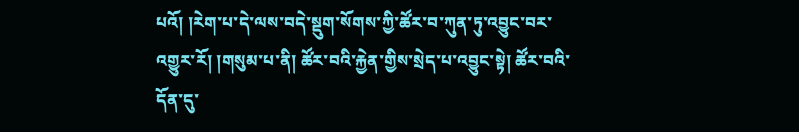པའོ། །རེག་པ་དེ་ལས་བདེ་སྡུག་སོགས་ཀྱི་ཚོར་བ་ཀུན་ཏུ་འབྱུང་བར་འགྱུར་རོ། །གསུམ་པ་ནི། ཚོར་བའི་རྐྱེན་གྱིས་སྲེད་པ་འབྱུང་སྟེ། ཚོར་བའི་དོན་དུ་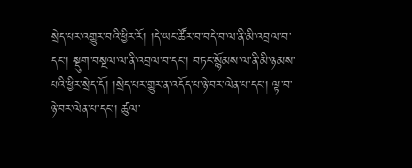སྲེད་པར་འགྱུར་བའི་ཕྱིར་རོ། །དེ་ཡང་ཚོར་བ་བདེ་བ་ལ་ནི་མི་འབྲལ་བ་དང་། སྡུག་བསྔལ་ལ་ནི་འབྲལ་བ་དང་། བཏང་སྙོམས་ལ་ནི་མི་ཉམས་པའི་ཕྱིར་སྲེད་དོ། །སྲེད་པར་གྱུར་ན་འདོད་པ་ཉེ་བར་ལེན་པ་དང་། ལྟ་བ་ཉེ་བར་ལེན་པ་དང་། ཚུལ་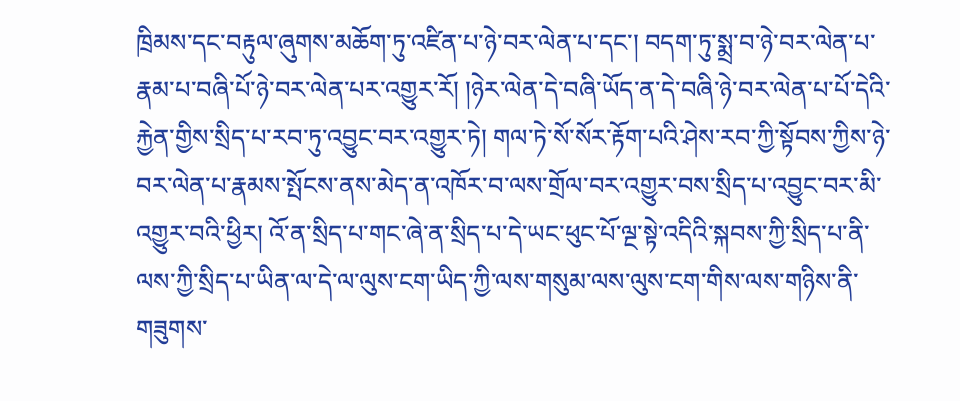ཁྲིམས་དང་བརྟུལ་ཞུགས་མཆོག་ཏུ་འཛིན་པ་ཉེ་བར་ལེན་པ་དང་། བདག་ཏུ་སྨྲ་བ་ཉེ་བར་ལེན་པ་རྣམ་པ་བཞི་པོ་ཉེ་བར་ལེན་པར་འགྱུར་རོ། །ཉེར་ལེན་དེ་བཞི་ཡོད་ན་དེ་བཞི་ཉེ་བར་ལེན་པ་པོ་དེའི་རྐྱེན་གྱིས་སྲིད་པ་རབ་ཏུ་འབྱུང་བར་འགྱུར་ཏེ། གལ་ཏེ་སོ་སོར་རྟོག་པའི་ཤེས་རབ་ཀྱི་སྟོབས་ཀྱིས་ཉེ་བར་ལེན་པ་རྣམས་སྤོངས་ནས་མེད་ན་འཁོར་བ་ལས་གྲོལ་བར་འགྱུར་བས་སྲིད་པ་འབྱུང་བར་མི་འགྱུར་བའི་ཕྱིར། འོ་ན་སྲིད་པ་གང་ཞེ་ན་སྲིད་པ་དེ་ཡང་ཕུང་པོ་ལྔ་སྟེ་འདིའི་སྐབས་ཀྱི་སྲིད་པ་ནི་ལས་ཀྱི་སྲིད་པ་ཡིན་ལ་དེ་ལ་ལུས་ངག་ཡིད་ཀྱི་ལས་གསུམ་ལས་ལུས་ངག་གིས་ལས་གཉིས་ནི་གཟུགས་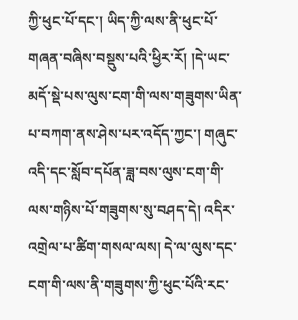ཀྱི་ཕུང་པོ་དང་། ཡིད་ཀྱི་ལས་ནི་ཕུང་པོ་གཞན་བཞིས་བསྡུས་པའི་ཕྱིར་རོ། །དེ་ཡང་མདོ་སྡེ་པས་ལུས་ངག་གི་ལས་གཟུགས་ཡིན་པ་བཀག་ནས་ཤེས་པར་འདོད་ཀྱང་། གཞུང་འདི་དང་སློབ་དཔོན་ཟླ་བས་ལུས་ངག་གི་ལས་གཉིས་པོ་གཟུགས་སུ་བཤད་དེ། འདིར་འགྲེལ་པ་ཚིག་གསལ་ལས། དེ་ལ་ལུས་དང་ངག་གི་ལས་ནི་གཟུགས་ཀྱི་ཕུང་པོའི་རང་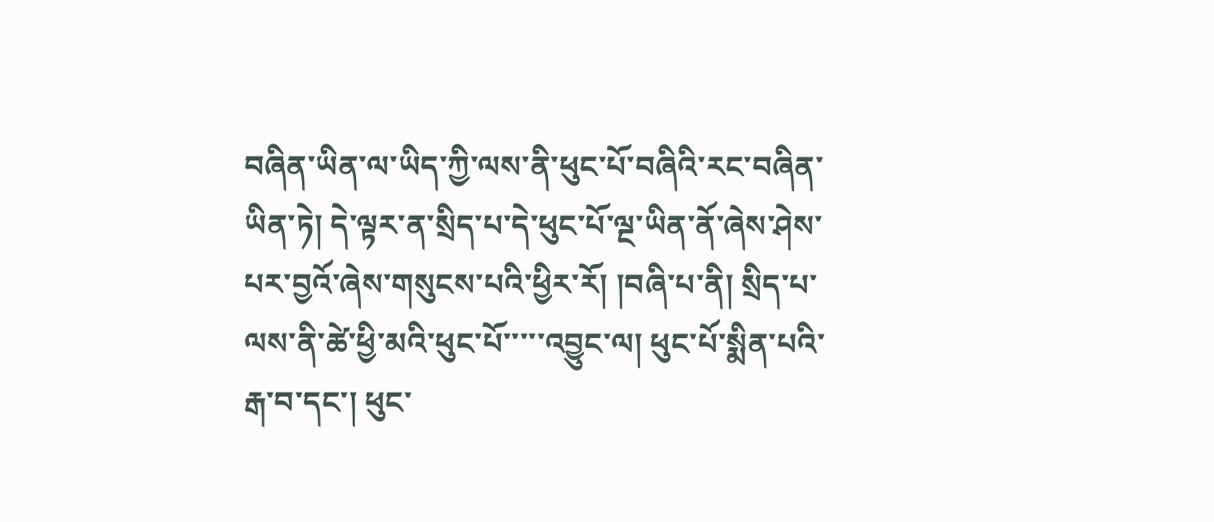བཞིན་ཡིན་ལ་ཡིད་ཀྱི་ལས་ནི་ཕུང་པོ་བཞིའི་རང་བཞིན་ཡིན་ཏེ། དེ་ལྟར་ན་སྲིད་པ་དེ་ཕུང་པོ་ལྔ་ཡིན་ནོ་ཞེས་ཤེས་པར་བྱའོ་ཞེས་གསུངས་པའི་ཕྱིར་རོ། །བཞི་པ་ནི། སྲིད་པ་ལས་ནི་ཚེ་ཕྱི་མའི་ཕུང་པོ་་་་་འབྱུང་ལ། ཕུང་པོ་སྨིན་པའི་རྒ་བ་དང་། ཕུང་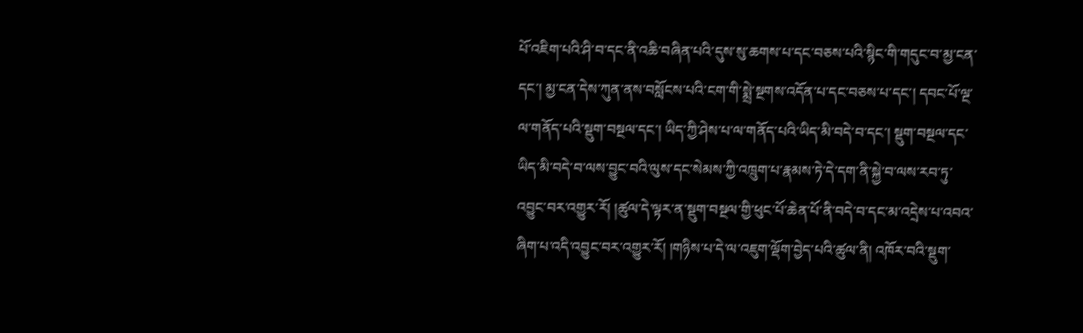པོ་འཇིག་པའི་ཤི་བ་དང་ནི་འཆི་བཞིན་པའི་དུས་སུ་ཆགས་པ་དང་བཅས་པའི་སྙིང་གི་གདུང་བ་མྱ་ངན་དང་། མྱ་ངན་དེས་ཀུན་ནས་བསློངས་པའི་ངག་གི་སྨྲེ་སྔགས་འདོན་པ་དང་བཅས་པ་དང་། དབང་པོ་ལྔ་ལ་གནོད་པའི་སྡུག་བསྔལ་དང་། ཡིད་ཀྱི་ཤེས་པ་ལ་གནོད་པའི་ཡིད་མི་བདེ་བ་དང་། སྡུག་བསྔལ་དང་ཡིད་མི་བདེ་བ་ལས་བྱུང་བའི་ལུས་དང་སེམས་ཀྱི་འཁྲུག་པ་རྣམས་ཏེ་དེ་དག་ནི་སྐྱེ་བ་ལས་རབ་ཏུ་འབྱུང་བར་འགྱུར་རོ། །ཚུལ་དེ་ལྟར་ན་སྡུག་བསྔལ་གྱི་ཕུང་པོ་ཆེན་པོ་ནི་བདེ་བ་དང་མ་འདྲེས་པ་འབའ་ཞིག་པ་འདི་འབྱུང་བར་འགྱུར་རོ། །གཉིས་པ་དེ་ལ་འཇུག་ལྡོག་བྱེད་པའི་ཚུལ་ནི། འཁོར་བའི་སྡུག་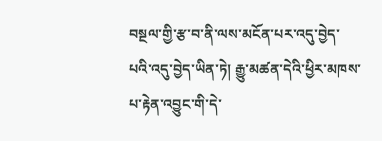བསྔལ་གྱི་རྩ་བ་ནི་ལས་མངོན་པར་འདུ་བྱེད་པའི་འདུ་བྱེད་ཡིན་ཏེ། རྒྱུ་མཚན་དེའི་ཕྱིར་མཁས་པ་རྟེན་འབྱུང་གི་དེ་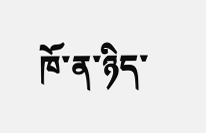ཁོ་ན་ཉིད་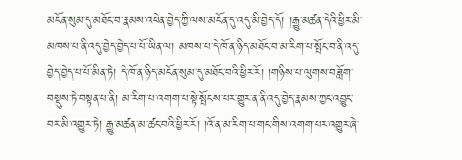མངོན་སུམ་དུ་མཐོང་བ་རྣམས་འཕེན་བྱེད་ཀྱི་ལས་མངོན་དུ་འདུ་མི་བྱེད་དོ། །རྒྱུ་མཚན་དེའི་ཕྱིར་མི་མཁས་པ་ནི་འདུ་བྱེད་བྱེད་པ་པོ་ཡིན་ལ། མཁས་པ་དེ་ཁོ་ན་ཉིད་མཐོང་བ་མ་རིག་པ་སྤོང་བ་ནི་འདུ་བྱེད་བྱེད་པ་པོ་མིན་ཏེ། དེ་ཁོ་ན་ཉིད་མངོན་སུམ་དུ་མཐོང་བའི་ཕྱིར་རོ། །གཉིས་པ་ལུགས་བཟློག་བསྡུས་ཏེ་བསྟན་པ་ནི། མ་རིག་པ་འགག་པ་སྟེ་སྤོངས་པར་གྱུར་ན་ནི་འདུ་བྱེད་རྣམས་ཀྱང་འབྱུང་བར་མི་འགྱུར་ཏེ། རྒྱུ་མཚན་མ་ཚང་བའི་ཕྱིར་རོ། །འོ་ན་མ་རིག་པ་གང་གིས་འགག་པར་འགྱུར་ཞེ་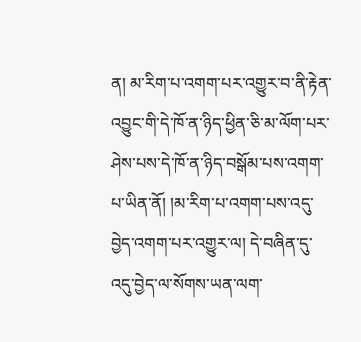ན། མ་རིག་པ་འགག་པར་འགྱུར་བ་ནི་རྟེན་འབྱུང་གི་དེ་ཁོ་ན་ཉིད་ཕྱིན་ཅི་མ་ལོག་པར་ཤེས་པས་དེ་ཁོ་ན་ཉིད་བསྒོམ་པས་འགག་པ་ཡིན་ནོ། །མ་རིག་པ་འགག་པས་འདུ་བྱེད་འགག་པར་འགྱུར་ལ། དེ་བཞིན་དུ་འདུ་བྱེད་ལ་སོགས་ཡན་ལག་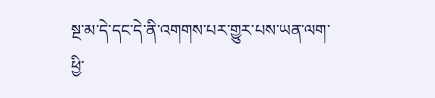སྔ་མ་དེ་དང་དེ་ནི་འགགས་པར་གྱུར་པས་ཡན་ལག་ཕྱི་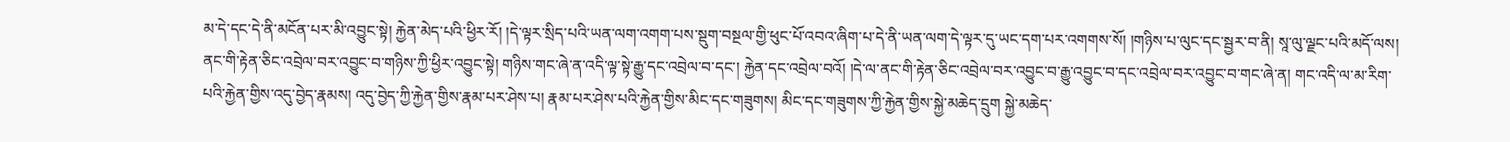མ་དེ་དང་དེ་ནི་མངོན་པར་མི་འབྱུང་སྟེ། རྐྱེན་མེད་པའི་ཕྱིར་རོ། །དེ་ལྟར་སྲིད་པའི་ཡན་ལག་འགག་པས་སྡུག་བསྔལ་གྱི་ཕུང་པོ་འབའ་ཞིག་པ་དེ་ནི་ཡན་ལག་དེ་ལྟར་དུ་ཡང་དག་པར་འགགས་སོ། །གཉིས་པ་ལུང་དང་སྦྱར་བ་ནི། སཱ་ལུ་ལྗང་པའི་མདོ་ལས། ནང་གི་རྟེན་ཅིང་འབྲེལ་བར་འབྱུང་བ་གཉིས་ཀྱི་ཕྱིར་འབྱུང་སྟེ། གཉིས་གང་ཞེ་ན་འདི་ལྟ་སྟེ་རྒྱུ་དང་འབྲེལ་བ་དང་། རྐྱེན་དང་འབྲེལ་བའོ། །དེ་ལ་ནང་གི་རྟེན་ཅིང་འབྲེལ་བར་འབྱུང་བ་རྒྱུ་འབྱུང་བ་དང་འབྲེལ་བར་འབྱུང་བ་གང་ཞེ་ན། གང་འདི་ལ་མ་རིག་པའི་རྐྱེན་གྱིས་འདུ་བྱེད་རྣམས། འདུ་བྱེད་ཀྱི་རྐྱེན་གྱིས་རྣམ་པར་ཤེས་པ། རྣམ་པར་ཤེས་པའི་རྐྱེན་གྱིས་མིང་དང་གཟུགས། མིང་དང་གཟུགས་ཀྱི་རྐྱེན་གྱིས་སྐྱེ་མཆེད་དྲུག སྐྱེ་མཆེད་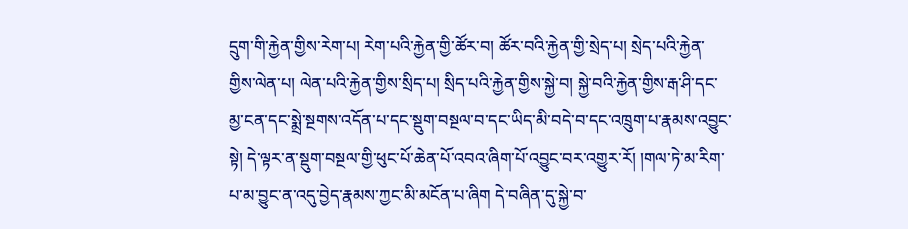དྲུག་གི་རྐྱེན་གྱིས་རེག་པ། རེག་པའི་རྐྱེན་གྱི་ཚོར་བ། ཚོར་བའི་རྐྱེན་གྱི་སྲེད་པ། སྲེད་པའི་རྐྱེན་གྱིས་ལེན་པ། ལེན་པའི་རྐྱེན་གྱིས་སྲིད་པ། སྲིད་པའི་རྐྱེན་གྱིས་སྐྱེ་བ། སྐྱེ་བའི་རྐྱེན་གྱིས་རྒ་ཤི་དང་མྱ་ངན་དང་སྨྲེ་སྔགས་འདོན་པ་དང་སྡུག་བསྔལ་བ་དང་ཡིད་མི་བདེ་བ་དང་འཁྲུག་པ་རྣམས་འབྱུང་སྟེ། དེ་ལྟར་ན་སྡུག་བསྔལ་གྱི་ཕུང་པོ་ཆེན་པོ་འབའ་ཞིག་པོ་འབྱུང་བར་འགྱུར་རོ། །གལ་ཏེ་མ་རིག་པ་མ་བྱུང་ན་འདུ་བྱེད་རྣམས་ཀྱང་མི་མངོན་པ་ཞིག དེ་བཞིན་དུ་སྐྱེ་བ་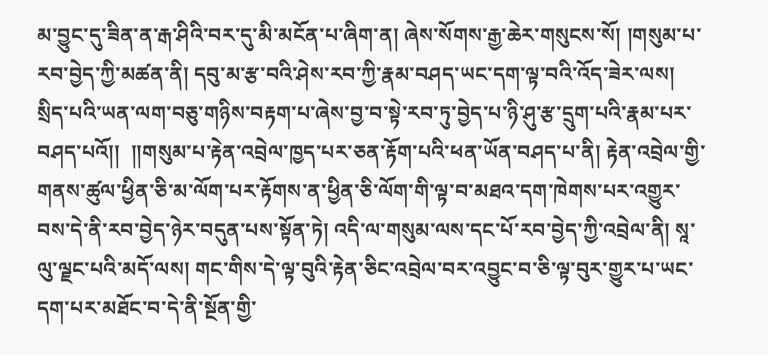མ་བྱུང་དུ་ཟིན་ན་རྒ་ཤིའི་བར་དུ་མི་མངོན་པ་ཞིག་ན། ཞེས་སོགས་རྒྱ་ཆེར་གསུངས་སོ། །གསུམ་པ་རབ་བྱེད་ཀྱི་མཚན་ནི། དབུ་མ་རྩ་བའི་ཤེས་རབ་ཀྱི་རྣམ་བཤད་ཡང་དག་ལྟ་བའི་འོད་ཟེར་ལས། སྲིད་པའི་ཡན་ལག་བཅུ་གཉིས་བརྟག་པ་ཞེས་བྱ་བ་སྟེ་རབ་ཏུ་བྱེད་པ་ཉི་ཤུ་རྩ་དྲུག་པའི་རྣམ་པར་བཤད་པའོ།།  །།གསུམ་པ་རྟེན་འབྲེལ་ཁྱད་པར་ཅན་རྟོག་པའི་ཕན་ཡོན་བཤད་པ་ནི། རྟེན་འབྲེལ་གྱི་གནས་ཚུལ་ཕྱིན་ཅི་མ་ལོག་པར་རྟོགས་ན་ཕྱིན་ཅི་ལོག་གི་ལྟ་བ་མཐའ་དག་ཁེགས་པར་འགྱུར་བས་དེ་ནི་རབ་བྱེད་ཉེར་བདུན་པས་སྟོན་ཏེ། འདི་ལ་གསུམ་ལས་དང་པོ་རབ་བྱེད་ཀྱི་འབྲེལ་ནི། སཱ་ལུ་ལྗང་པའི་མདོ་ལས། གང་གིས་དེ་ལྟ་བུའི་རྟེན་ཅིང་འབྲེལ་བར་འབྱུང་བ་ཅི་ལྟ་བུར་གྱུར་པ་ཡང་དག་པར་མཐོང་བ་དེ་ནི་སྔོན་གྱི་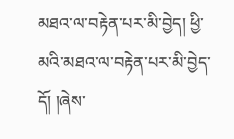མཐའ་ལ་བརྟེན་པར་མི་བྱེད། ཕྱི་མའི་མཐའ་ལ་བརྟེན་པར་མི་བྱེད་དོ། །ཞེས་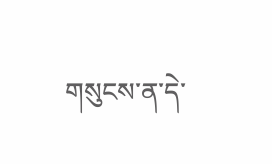གསུངས་ན་དེ་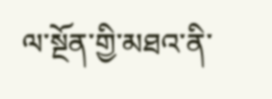ལ་སྔོན་གྱི་མཐའ་ནི་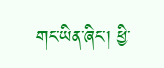གང་ཡིན་ཞིང་། ཕྱི་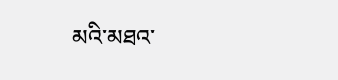མའི་མཐའ་